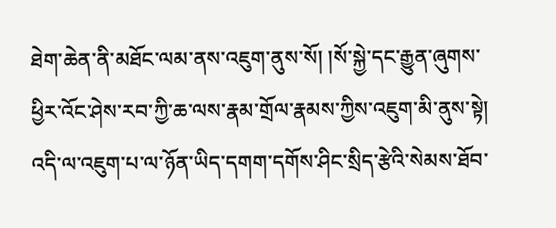ཐེག་ཆེན་ནི་མཐོང་ལམ་ནས་འཇུག་ནུས་སོ། །སོ་སྐྱེ་དང་རྒྱུན་ཞུགས་ཕྱིར་འོང་ཤེས་རབ་ཀྱི་ཆ་ལས་རྣམ་གྲོལ་རྣམས་ཀྱིས་འཇུག་མི་ནུས་སྟེ། འདི་ལ་འཇུག་པ་ལ་ཉོན་ཡིད་དགག་དགོས་ཤིང་སྲིད་རྩེའི་སེམས་ཐོབ་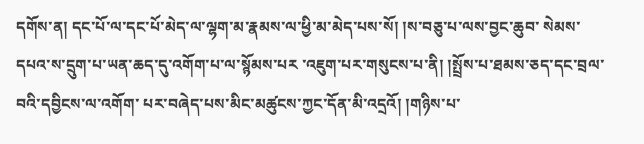དགོས་ན། དང་པོ་ལ་དང་པོ་མེད་ལ་ལྷག་མ་རྣམས་ལ་ཕྱི་མ་མེད་པས་སོ། །ས་བཅུ་པ་ལས་བྱང་ཆུབ་ སེམས་དཔའ་ས་དྲུག་པ་ཡན་ཆད་དུ་འགོག་པ་ལ་སྙོམས་པར ་འཇུག་པར་གསུངས་པ་ནི། །སྤྲོས་པ་ཐམས་ཅད་དང་བྲལ་བའི་དབྱིངས་ལ་འགོག་ པར་བཞེད་པས་མིང་མཚུངས་ཀྱང་དོན་མི་འདྲའོ། །གཉིས་པ་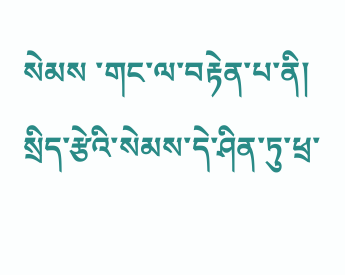སེམས ་གང་ལ་བརྟེན་པ་ནི། སྲིད་རྩེའི་སེམས་དེ་ཤིན་ཏུ་ཕྲ་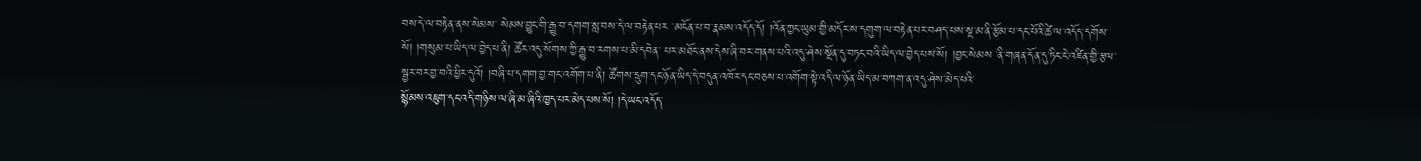བས་དེ་ལ་བརྟེན་ནས་སེམས་ སེམས་བྱུང་གི་རྒྱུ་བ་དགག་སླ་བས་དེ་ལ་བརྟེན་པར ་མངོན་པ་བ་རྣམས་འདོད་དོ། །འོན་ཀྱང་ཡུམ་གྱི་མདོར་ས་དགུག་ལ་བརྟེན་པར་བཤད་པས་སྔ་མ་ནི་རྩོམ་པ་དང་པོའི་ཚེ་ལ་འདོད་དགོས་སོ། །གསུམ་པ་ཡིད་ལ་བྱེད་པ་ནི། ཚོར་འདུ་སོགས་ཀྱི་རྒྱུ་བ་རགས་པ་མི་དབེན་ པར་མཐོང་ནས་དེས་ཞི་བར་གནས་པའི་འདུ་ཤེས་སྔོན་དུ་བཏང་བའི་ཡིད་ལ་བྱེད་པས་སོ། །བྱང་སེམས ་ནི་གཞན་དོན་དུ་ཏིང་ངེ་འཛིན་གྱི་རྩལ་སྦྱར་བར་བྱ་བའི་ཕྱིར་དུའོ། །བཞི་པ་དགག་བྱ་གང་འགོག་པ་ནི། ཚོགས་དྲུག་དང་ཉོན་ཡིད་དེ་བདུན་འཁོར་དང་བཅས་པ་འགོག་སྟེ་འདི་ལ་ཉོན་ཡིད་མ་བཀག་ན་འདུ་ཤེས་མེད་པའི་
སྙོམས་འཇུག་དང་འདི་གཉིས་ལ་ཞི་མ་ཞིའི་ཁྱད་པར་མེད་པས་སོ། །དེ་ཡང་འདོད་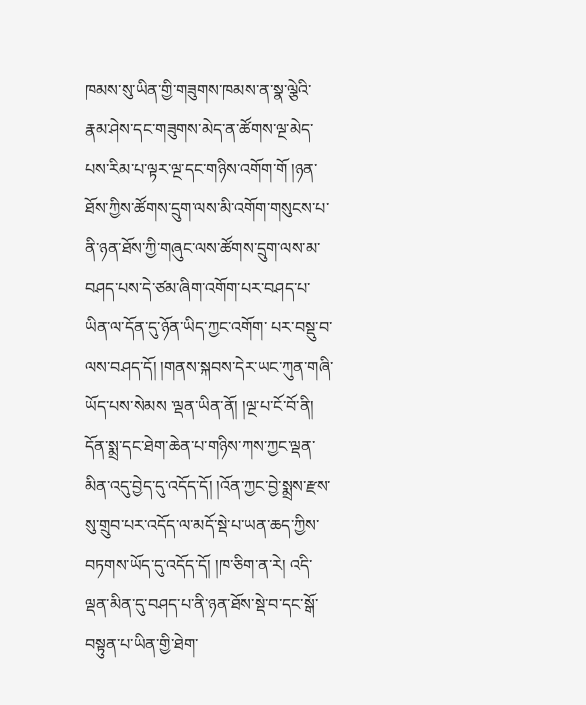ཁམས་སུ་ཡིན་གྱི་གཟུགས་ཁམས་ན་སྣ་ལྕེའི་རྣམ་ཤེས་དང་གཟུགས་མེད་ན་ཚོགས་ལྔ་མེད་པས་རིམ་པ་ལྟར་ལྔ་དང་གཉིས་འགོག་གོ །ཉན་ཐོས་ཀྱིས་ཚོགས་དྲུག་ལས་མི་འགོག་གསུངས་པ་ནི་ཉན་ཐོས་ཀྱི་གཞུང་ལས་ཚོགས་དྲུག་ལས་མ་བཤད་པས་དེ་ཙམ་ཞིག་འགོག་པར་བཤད་པ་ཡིན་ལ་དོན་དུ་ཉོན་ཡིད་ཀྱང་འགོག་ པར་བསྡུ་བ་ལས་བཤད་དོ། །གནས་སྐབས་དེར་ཡང་ཀུན་གཞི་ཡོད་པས་སེམས ་ལྡན་ཡིན་ནོ། །ལྔ་པ་ངོ་བོ་ནི། དོན་སྨྲ་དང་ཐེག་ཆེན་པ་གཉིས་ཀས་ཀྱང་ལྡན་མིན་འདུ་བྱེད་དུ་འདོད་དོ། །འོན་ཀྱང་བྱེ་སྨྲས་རྫས་སུ་གྲུབ་པར་འདོད་ལ་མདོ་སྡེ་པ་ཡན་ཆད་ཀྱིས་བཏགས་ཡོད་དུ་འདོད་དོ། །ཁ་ཅིག་ན་རེ། འདི་ལྡན་མིན་དུ་བཤད་པ་ནི་ཉན་ཐོས་སྡེ་བ་དང་སྒོ་བསྟུན་པ་ཡིན་གྱི་ཐེག་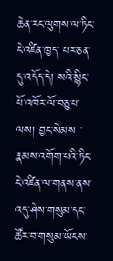ཆེན་རང་ལུགས་ལ་ཏིང་ངེ་འཛིན་ཁྱད་ པར་ཅན་དུ་འདོད་དེ། སའི་སྙིང་པོ་འཁོར་ལོ་བཅུ་པ་ལས། བྱང་སེམས ་རྣམས་འགོག་པའི་ཏིང་ངེ་འཛིན་ལ་གནས་ནས་འདུ་ཤེས་གསུམ་དང་ཚོར་བ་གསུམ་ཡོངས་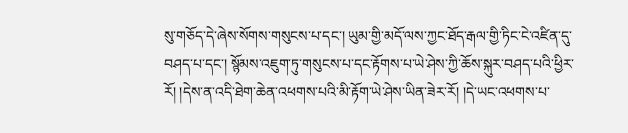སུ་གཅོད་དེ་ཞེས་སོགས་གསུངས་པ་དང་། ཡུམ་གྱི་མདོ་ལས་ཀྱང་ཐོད་རྒལ་གྱི་ཏིང་ངེ་འཛིན་དུ་བཤད་པ་དང་། སྙོམས་འཇུག་ཏུ་གསུངས་པ་དང་རྟོགས་པ་ཡེ་ཤེས་ཀྱི་ཆོས་སྐུར་བཤད་པའི་ཕྱིར་རོ། །དེས་ན་འདི་ཐེག་ཆེན་འཕགས་པའི་མི་རྟོག་ཡེ་ཤེས་ཡིན་ཟེར་རོ། །དེ་ཡང་འཕགས་པ་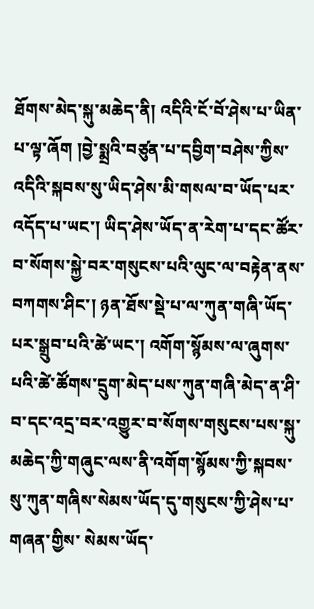ཐོགས་མེད་སྐུ་མཆེད་ནི། འདིའི་ངོ་བོ་ཤེས་པ་ཡིན་པ་ལྟ་ཞོག །བྱེ་སྨྲའི་བཙུན་པ་དབྱིག་བཤེས་ཀྱིས་
འདིའི་སྐབས་སུ་ཡིད་ཤེས་མི་གསལ་བ་ཡོད་པར་འདོད་པ་ཡང་། ཡིད་ཤེས་ཡོད་ན་རེག་པ་དང་ཚོར་བ་སོགས་སྐྱེ་བར་གསུངས་པའི་ལུང་ལ་བརྟེན་ནས་བཀགས་ཤིང་། ཉན་ཐོས་སྡེ་པ་ལ་ཀུན་གཞི་ཡོད་པར་སྒྲུབ་པའི་ཚེ་ཡང་། འགོག་སྙོམས་ལ་ཞུགས་པའི་ཚེ་ཚོགས་དྲུག་མེད་པས་ཀུན་གཞི་མེད་ན་ཤི་བ་དང་འདྲ་བར་འགྱུར་བ་སོགས་གསུངས་པས་སྐུ་མཆེད་ཀྱི་གཞུང་ལས་ནི་འགོག་སྙོམས་ཀྱི་སྐབས་སུ་ཀུན་གཞིས་སེམས་ཡོད་དུ་གསུངས་ཀྱི་ཤེས་པ་གཞན་གྱིས་ སེམས་ཡོད་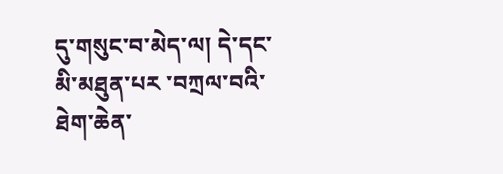དུ་གསུང་བ་མེད་ལ། དེ་དང་མི་མཐུན་པར ་བཀྲལ་བའི་ཐེག་ཆེན་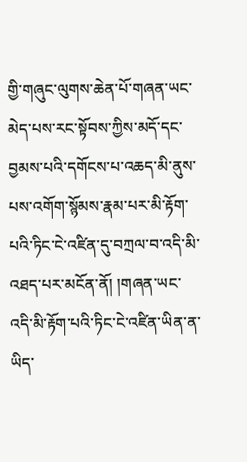གྱི་གཞུང་ལུགས་ཆེན་པོ་གཞན་ཡང་མེད་པས་རང་སྟོབས་ཀྱིས་མདོ་དང་བྱམས་པའི་དགོངས་པ་འཆད་མི་ནུས་པས་འགོག་སྙོམས་རྣམ་པར་མི་རྟོག་པའི་ཏིང་ངེ་འཛིན་དུ་བཀྲལ་བ་འདི་མི་འཐད་པར་མངོན་ནོ། །གཞན་ཡང་འདི་མི་རྟོག་པའི་ཏིང་ངེ་འཛིན་ཡིན་ན་ཡིད་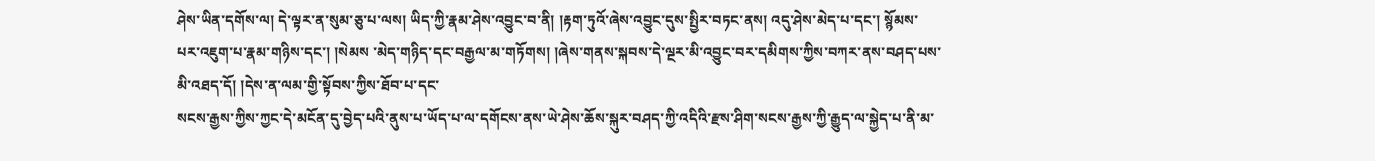ཤེས་ཡིན་དགོས་ལ། དེ་ལྟར་ན་སུམ་ཅུ་པ་ལས། ཡིད་ཀྱི་རྣམ་ཤེས་འབྱུང་བ་ནི། །རྟག་ཏུའོ་ཞེས་འབྱུང་དུས་སྤྱིར་བཏང་ནས། འདུ་ཤེས་མེད་པ་དང་། སྙོམས་ པར་འཇུག་པ་རྣམ་གཉིས་དང་། །སེམས ་མེད་གཉིད་དང་བརྒྱལ་མ་གཏོགས། །ཞེས་གནས་སྐབས་དེ་ལྔར་མི་འབྱུང་བར་དམིགས་ཀྱིས་བཀར་ནས་བཤད་པས་མི་འཐད་དོ། །དེས་ན་ལམ་གྱི་སྟོབས་ཀྱིས་ཐོབ་པ་དང་
སངས་རྒྱས་ཀྱིས་ཀྱང་དེ་མངོན་དུ་བྱེད་པའི་ནུས་པ་ཡོད་པ་ལ་དགོངས་ནས་ཡེ་ཤེས་ཆོས་སྐུར་བཤད་ཀྱི་འདིའི་རྫས་ཤིག་སངས་རྒྱས་ཀྱི་རྒྱུད་ལ་སྐྱེད་པ་ནི་མ་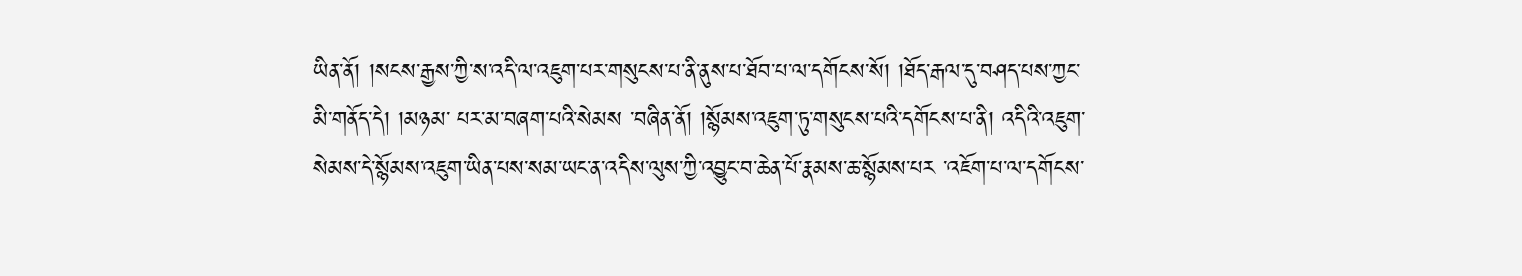ཡིན་ནོ། །སངས་རྒྱས་ཀྱི་ས་འདི་ལ་འཇུག་པར་གསུངས་པ་ནི་ནུས་པ་ཐོབ་པ་ལ་དགོངས་སོ། །ཐོད་རྒལ་དུ་བཤད་པས་ཀྱང་མི་གནོད་དེ། །མཉམ་ པར་མ་བཞག་པའི་སེམས ་བཞིན་ནོ། །སྙོམས་འཇུག་ཏུ་གསུངས་པའི་དགོངས་པ་ནི། འདིའི་འཇུག་ སེམས་དེ་སྙོམས་འཇུག་ཡིན་པས་སམ་ཡང་ན་འདིས་ལུས་ཀྱི་འབྱུང་བ་ཆེན་པོ་རྣམས་ཆ་སྙོམས་པར ་འཇོག་པ་ལ་དགོངས་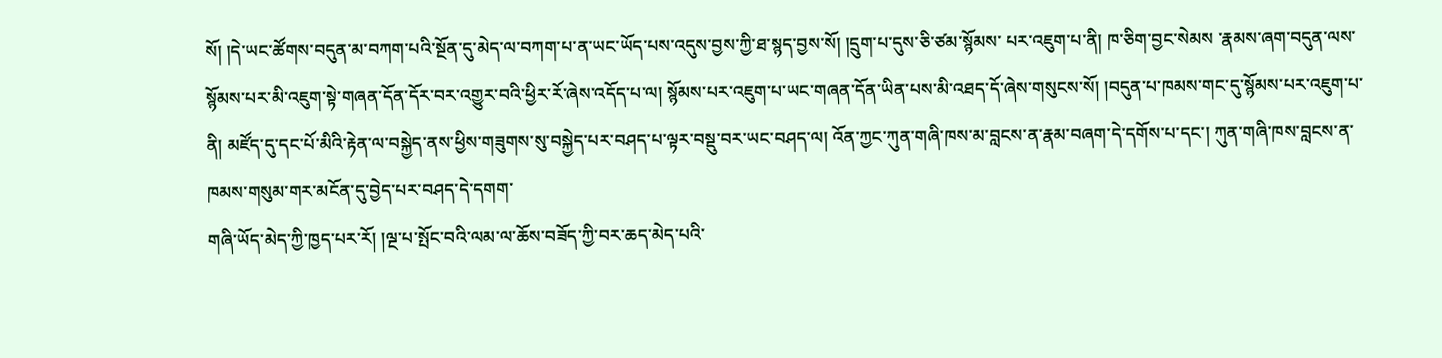སོ། །དེ་ཡང་ཚོགས་བདུན་མ་བཀག་པའི་སྔོན་དུ་མེད་ལ་བཀག་པ་ན་ཡང་ཡོད་པས་འདུས་བྱས་ཀྱི་ཐ་སྙད་བྱས་སོ། །དྲུག་པ་དུས་ཅི་ཙམ་སྙོམས་ པར་འཇུག་པ་ནི། ཁ་ཅིག་བྱང་སེམས ་རྣམས་ཞག་བདུན་ལས་སྙོམས་པར་མི་འཇུག་སྟེ་གཞན་དོན་དོར་བར་འགྱུར་བའི་ཕྱིར་རོ་ཞེས་འདོད་པ་ལ། སྙོམས་པར་འཇུག་པ་ཡང་གཞན་དོན་ཡིན་པས་མི་འཐད་དོ་ཞེས་གསུངས་སོ། །བདུན་པ་ཁམས་གང་དུ་སྙོམས་པར་འཇུག་པ་ནི། མཛོད་དུ་དང་པོ་མིའི་རྟེན་ལ་བསྐྱེད་ནས་ཕྱིས་གཟུགས་སུ་བསྐྱེད་པར་བཤད་པ་ལྟར་བསྡུ་བར་ཡང་བཤད་ལ། འོན་ཀྱང་ཀུན་གཞི་ཁས་མ་བླངས་ན་རྣམ་བཞག་དེ་དགོས་པ་དང་། ཀུན་གཞི་ཁས་བླངས་ན་ཁམས་གསུམ་གར་མངོན་དུ་བྱེད་པར་བཤད་དེ་དགག་
གཞི་ཡོད་མེད་ཀྱི་ཁྱད་པར་རོ། །ལྔ་པ་སྤོང་བའི་ལམ་ལ་ཆོས་བཟོད་ཀྱི་བར་ཆད་མེད་པའི་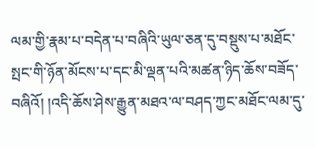ལམ་གྱི་རྣམ་པ་བདེན་པ་བཞིའི་ཡུལ་ཅན་དུ་བསྡུས་པ་མཐོང་སྤང་གི་ཉོན་མོངས་པ་དང་མི་ལྡན་པའི་མཚན་ཉིད་ཆོས་བཟོད་བཞིའོ། །འདི་ཆོས་ཤེས་རྒྱུན་མཐའ་ལ་བཤད་ཀྱང་མཐོང་ལམ་དུ་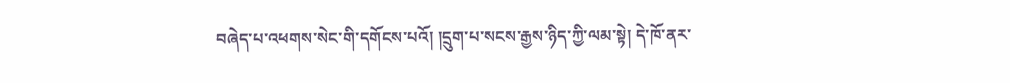བཞེད་པ་འཕགས་སེང་གི་དགོངས་པའོ། །དྲུག་པ་སངས་རྒྱས་ཉིད་ཀྱི་ལམ་སྟེ། དེ་ཁོ་ནར་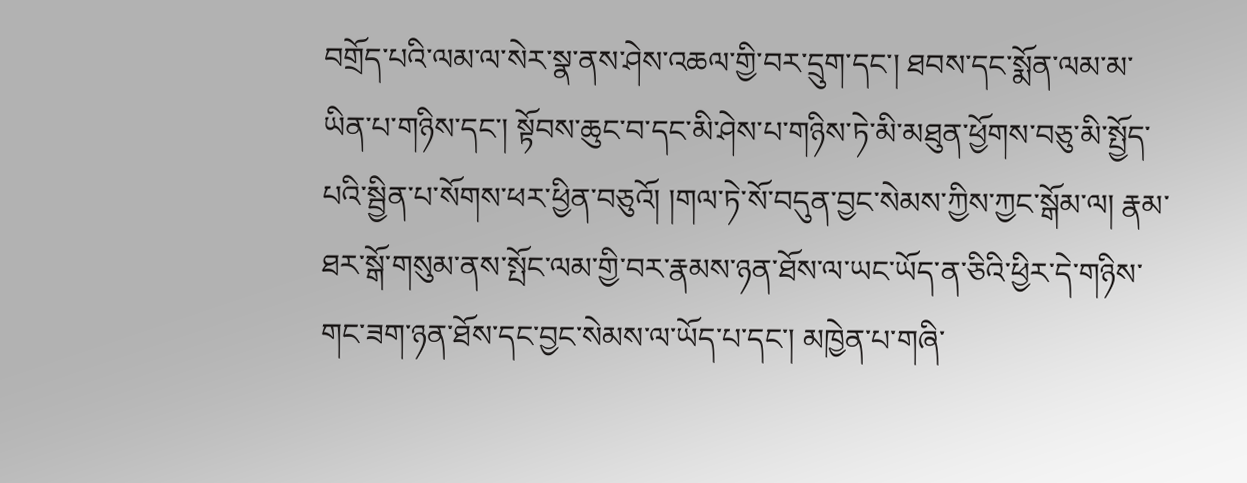བགྲོད་པའི་ལམ་ལ་སེར་སྣ་ནས་ཤེས་འཆལ་གྱི་བར་དྲུག་དང་། ཐབས་དང་སྨོན་ལམ་མ་ཡིན་པ་གཉིས་དང་། སྟོབས་ཆུང་བ་དང་མི་ཤེས་པ་གཉིས་ཏེ་མི་མཐུན་ཕྱོགས་བཅུ་མི་སྤྱོད་པའི་སྦྱིན་པ་སོགས་ཕར་ཕྱིན་བཅུའོ། །གལ་ཏེ་སོ་བདུན་བྱང་སེམས་ཀྱིས་ཀྱང་སྒོམ་ལ། རྣམ་ཐར་སྒོ་གསུམ་ནས་སྤོང་ལམ་གྱི་བར་རྣམས་ཉན་ཐོས་ལ་ཡང་ཡོད་ན་ཅིའི་ཕྱིར་དེ་གཉིས་གང་ཟག་ཉན་ཐོས་དང་བྱང་སེམས་ལ་ཡོད་པ་དང་། མཁྱེན་པ་གཞི་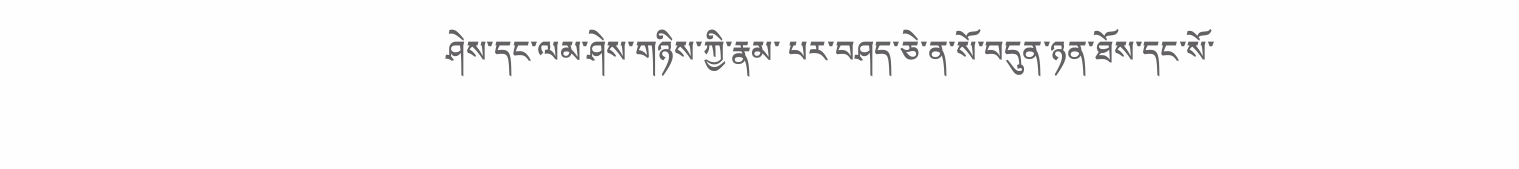ཤེས་དང་ལམ་ཤེས་གཉིས་ཀྱི་རྣམ་ པར་བཤད་ཅེ་ན་སོ་བདུན་ཉན་ཐོས་དང་སོ་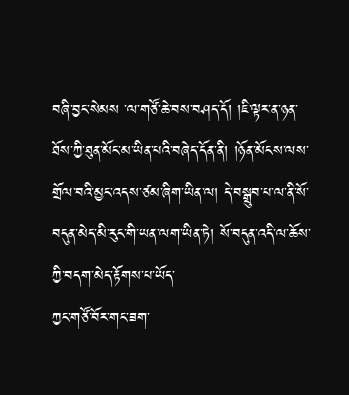བཞི་བྱང་སེམས ་ལ་གཙོ་ཆེ་བས་བཤད་དོ། །ཇི་ལྟར་ན་ཉན་ཐོས་ཀྱི་ཐུན་མོང་མ་ཡིན་པའི་བཞེད་དོན་ནི། །ཉོན་མོངས་ལས་གྲོལ་བའི་མྱང་འདས་ཙམ་ཞིག་ཡིན་ལ། དེ་བསྒྲུབ་པ་ལ་ནི་སོ་བདུན་མེད་མི་རུང་གི་ཡན་ལག་ཡིན་ཏེ། སོ་བདུན་འདི་ལ་ཆོས་ཀྱི་བདག་མེད་རྟོགས་པ་ཡོད་
ཀྱང་གཙོ་བོར་གང་ཟག་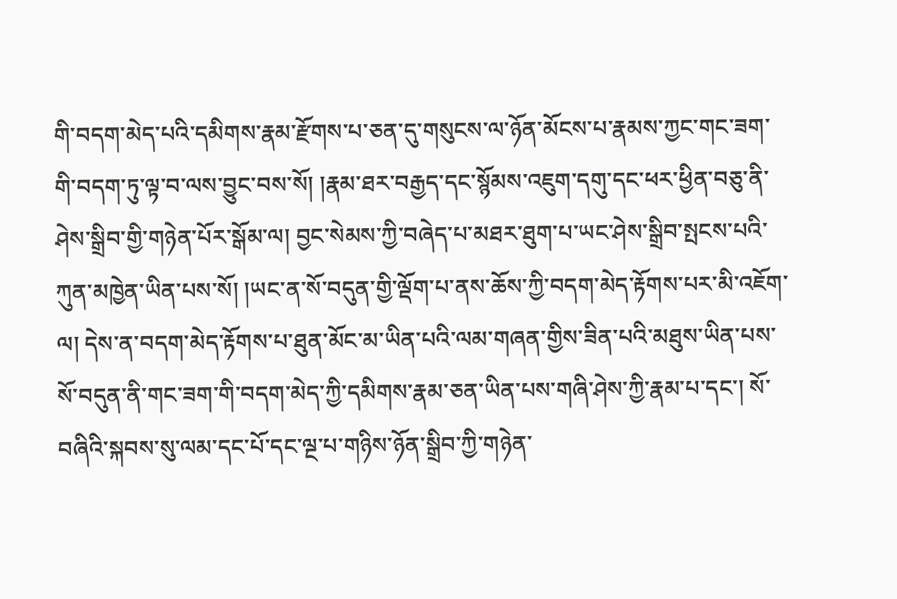གི་བདག་མེད་པའི་དམིགས་རྣམ་རྫོགས་པ་ཅན་དུ་གསུངས་ལ་ཉོན་མོངས་པ་རྣམས་ཀྱང་གང་ཟག་གི་བདག་ཏུ་ལྟ་བ་ལས་བྱུང་བས་སོ། །རྣམ་ཐར་བརྒྱད་དང་སྙོམས་འཇུག་དགུ་དང་ཕར་ཕྱིན་བཅུ་ནི་ཤེས་སྒྲིབ་གྱི་གཉེན་པོར་སྒོམ་ལ། བྱང་སེམས་ཀྱི་བཞེད་པ་མཐར་ཐུག་པ་ཡང་ཤེས་སྒྲིབ་སྤངས་པའི་ཀུན་མཁྱེན་ཡིན་པས་སོ། །ཡང་ན་སོ་བདུན་གྱི་ལྡོག་པ་ནས་ཆོས་ཀྱི་བདག་མེད་རྟོགས་པར་མི་འཇོག་ལ། དེས་ན་བདག་མེད་རྟོགས་པ་ཐུན་མོང་མ་ཡིན་པའི་ལམ་གཞན་གྱིས་ཟིན་པའི་མཐུས་ཡིན་པས་སོ་བདུན་ནི་གང་ཟག་གི་བདག་མེད་ཀྱི་དམིགས་རྣམ་ཅན་ཡིན་པས་གཞི་ཤེས་ཀྱི་རྣམ་པ་དང་། སོ་བཞིའི་སྐབས་སུ་ལམ་དང་པོ་དང་ལྔ་པ་གཉིས་ཉོན་སྒྲིབ་ཀྱི་གཉེན་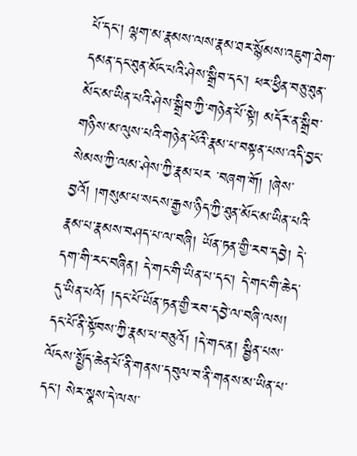པོ་དང་། ལྷག་མ་རྣམས་ལས་རྣམ་ཐར་སྙོམས་འཇུག་ཐེག་དམན་དང་ཐུན་མོང་པའི་ཤེས་སྒྲིབ་དང་། ཕར་ཕྱིན་བཅུ་ཐུན་མོང་མ་ཡིན་པའི་ཤེས་སྒྲིབ་ཀྱི་གཉེན་པོ་སྟེ། མདོར་ན་སྒྲིབ་གཉིས་མ་ལུས་པའི་གཉེན་པོའི་རྣམ་པ་བསྟན་པས་འདི་བྱང་ སེམས་ཀྱི་ལམ་ཤེས་ཀྱི་རྣམ་པར ་བཞག་གོ། །ཞེས་བྱའོ། །གསུམ་པ་སངས་རྒྱས་ཉིད་ཀྱི་ཐུན་མོང་མ་ཡིན་པའི་རྣམ་པ་རྣམས་བཤད་པ་ལ་བཞི། ཡོན་ཏན་གྱི་རབ་དབྱེ། དེ་དག་གི་རང་བཞིན། དེ་གང་གི་ཡིན་པ་དང་། དེ་གང་གི་ཆེད་དུ་ཡིན་པའོ། །དང་པོ་ཡོན་ཏན་གྱི་རབ་དབྱེ་ལ་བཞི་ལས།
དང་པོ་ནི་སྟོབས་ཀྱི་རྣམ་པ་བཅུའོ། །དེ་གང་ན། སྦྱིན་པས་ལོངས་སྤྱོད་ཆེན་པོ་ནི་གནས་དབུལ་བ་ནི་གནས་མ་ཡིན་པ་དང་། སེར་སྣས་དེ་ལས་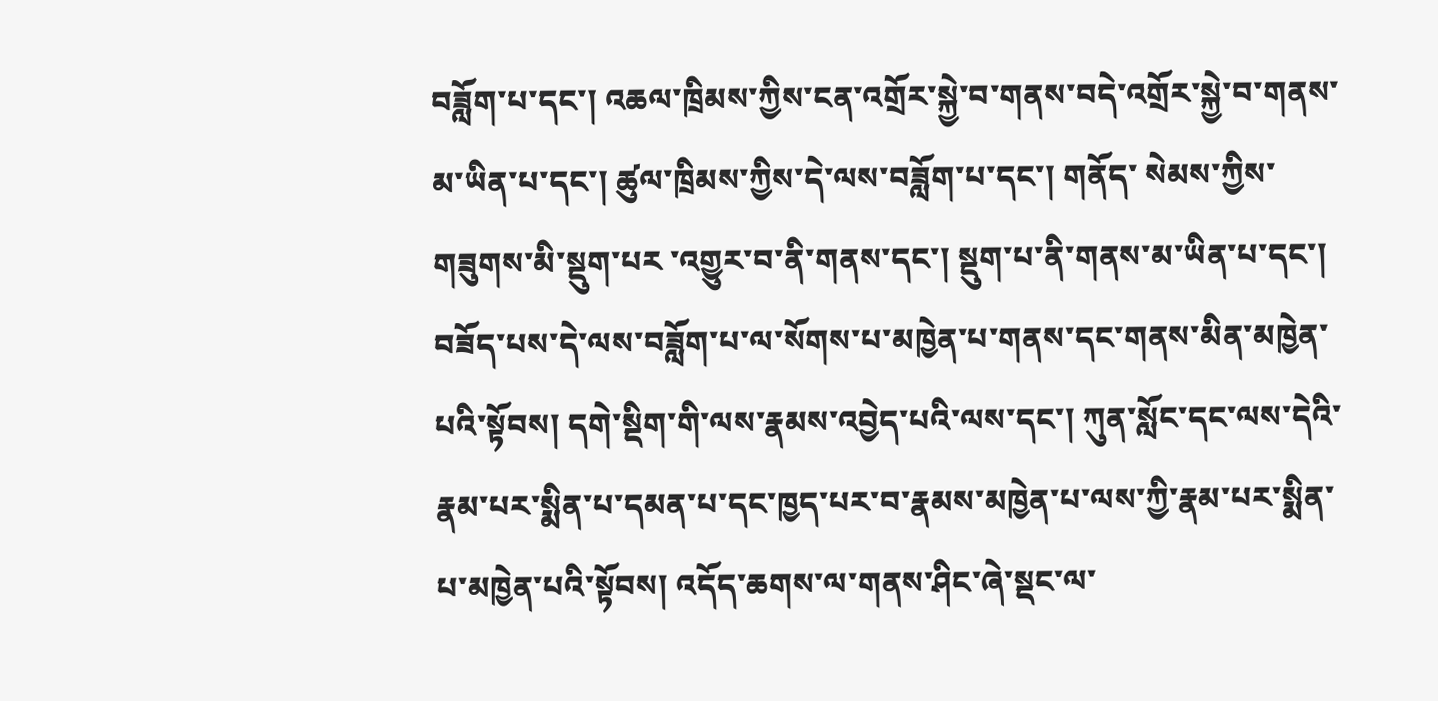བཟློག་པ་དང་། འཆལ་ཁྲིམས་ཀྱིས་ངན་འགྲོར་སྐྱེ་བ་གནས་བདེ་འགྲོར་སྐྱེ་བ་གནས་མ་ཡིན་པ་དང་། ཚུལ་ཁྲིམས་ཀྱིས་དེ་ལས་བཟློག་པ་དང་། གནོད་ སེམས་ཀྱིས་གཟུགས་མི་སྡུག་པར ་འགྱུར་བ་ནི་གནས་དང་། སྡུག་པ་ནི་གནས་མ་ཡིན་པ་དང་། བཟོད་པས་དེ་ལས་བཟློག་པ་ལ་སོགས་པ་མཁྱེན་པ་གནས་དང་གནས་མིན་མཁྱེན་པའི་སྟོབས། དགེ་སྡིག་གི་ལས་རྣམས་འབྱེད་པའི་ལས་དང་། ཀུན་སློང་དང་ལས་དེའི་རྣམ་པར་སྨིན་པ་དམན་པ་དང་ཁྱད་པར་བ་རྣམས་མཁྱེན་པ་ལས་ཀྱི་རྣམ་པར་སྨིན་པ་མཁྱེན་པའི་སྟོབས། འདོད་ཆགས་ལ་གནས་ཤིང་ཞེ་སྡང་ལ་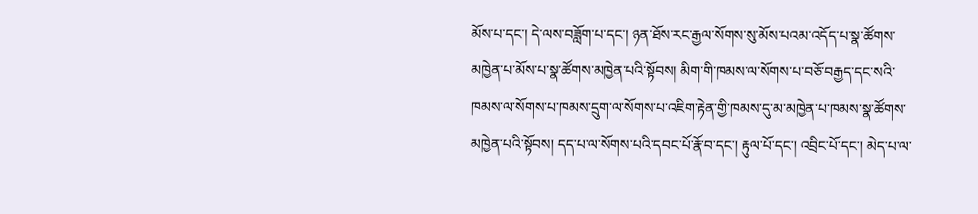མོས་པ་དང་། དེ་ལས་བཟློག་པ་དང་། ཉན་ཐོས་རང་རྒྱལ་སོགས་སུ་མོས་པའམ་འདོད་པ་སྣ་ཚོགས་མཁྱེན་པ་མོས་པ་སྣ་ཚོགས་མཁྱེན་པའི་སྟོབས། མིག་གི་ཁམས་ལ་སོགས་པ་བཅོ་བརྒྱད་དང་སའི་ཁམས་ལ་སོགས་པ་ཁམས་དྲུག་ལ་སོགས་པ་འཇིག་རྟེན་གྱི་ཁམས་དུ་མ་མཁྱེན་པ་ཁམས་སྣ་ཚོགས་མཁྱེན་པའི་སྟོབས། དད་པ་ལ་སོགས་པའི་དབང་པོ་རྣོ་བ་དང་། རྟུལ་པོ་དང་། འབྲིང་པོ་དང་། མེད་པ་ལ་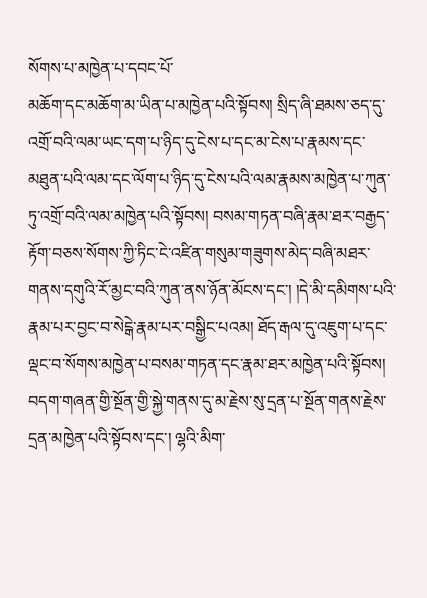སོགས་པ་མཁྱེན་པ་དབང་པོ་
མཆོག་དང་མཆོག་མ་ཡིན་པ་མཁྱེན་པའི་སྟོབས། སྲིད་ཞི་ཐམས་ཅད་དུ་འགྲོ་བའི་ལམ་ཡང་དག་པ་ཉིད་དུ་ངེས་པ་དང་མ་ངེས་པ་རྣམས་དང་མཐུན་པའི་ལམ་དང་ལོག་པ་ཉིད་དུ་ངེས་པའི་ལམ་རྣམས་མཁྱེན་པ་ཀུན་ཏུ་འགྲོ་བའི་ལམ་མཁྱེན་པའི་སྟོབས། བསམ་གཏན་བཞི་རྣམ་ཐར་བརྒྱད་རྟོག་བཅས་སོགས་ཀྱི་ཏིང་ངེ་འཛིན་གསུམ་གཟུགས་མེད་བཞི་མཐར་གནས་དགུའི་རོ་མྱང་བའི་ཀུན་ནས་ཉོན་མོངས་དང་། །དེ་མི་དམིགས་པའི་རྣམ་པར་བྱང་བ་སེངྒེ་རྣམ་པར་བསྒྱིང་པའམ། ཐོད་རྒལ་དུ་འཇུག་པ་དང་ལྡང་བ་སོགས་མཁྱེན་པ་བསམ་གཏན་དང་རྣམ་ཐར་མཁྱེན་པའི་སྟོབས། བདག་གཞན་གྱི་སྔོན་གྱི་སྐྱེ་གནས་དུ་མ་རྗེས་སུ་དྲན་པ་སྔོན་གནས་རྗེས་དྲན་མཁྱེན་པའི་སྟོབས་དང་། ལྷའི་མིག་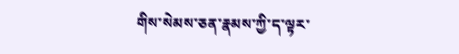གིས་སེམས་ཅན་རྣམས་ཀྱི་ད་ལྟར་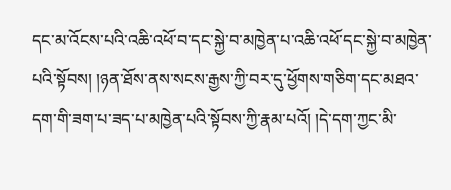དང་མ་འོངས་པའི་འཆི་འཕོ་བ་དང་སྐྱེ་བ་མཁྱེན་པ་འཆི་འཕོ་དང་སྐྱེ་བ་མཁྱེན་པའི་སྟོབས། །ཉན་ཐོས་ནས་སངས་རྒྱས་ཀྱི་བར་དུ་ཕྱོགས་གཅིག་དང་མཐའ་དག་གི་ཟག་པ་ཟད་པ་མཁྱེན་པའི་སྟོབས་ཀྱི་རྣམ་པའོ། །དེ་དག་ཀྱང་མི་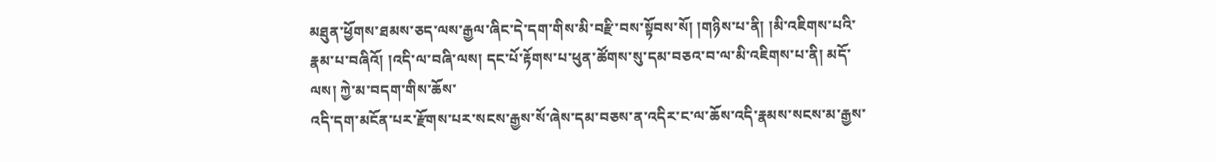མཐུན་ཕྱོགས་ཐམས་ཅད་ལས་རྒྱལ་ཞིང་དེ་དག་གིས་མི་བརྫི་བས་སྟོབས་སོ། །གཉིས་པ་ནི། །མི་འཇིགས་པའི་རྣམ་པ་བཞིའོ། །འདི་ལ་བཞི་ལས། དང་པོ་རྟོགས་པ་ཕུན་ཚོགས་སུ་དམ་བཅའ་བ་ལ་མི་འཇིགས་པ་ནི། མདོ་ལས། ཀྱེ་མ་བདག་གིས་ཆོས་
འདི་དག་མངོན་པར་རྫོགས་པར་སངས་རྒྱས་སོ་ཞེས་དམ་བཅས་ན་འདིར་ང་ལ་ཆོས་འདི་རྣམས་སངས་མ་རྒྱས་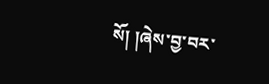སོ། །ཞེས་བྱ་བར་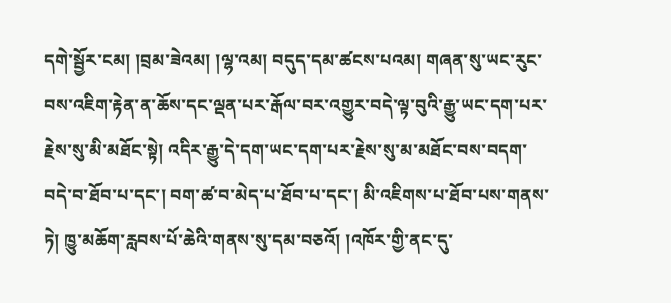དགེ་སྦྱོར་ངམ། །བྲམ་ཟེའམ། །ལྷ་འམ། བདུད་དམ་ཚངས་པའམ། གཞན་སུ་ཡང་རུང་བས་འཇིག་རྟེན་ན་ཆོས་དང་ལྡན་པར་རྒོལ་བར་འགྱུར་བདེ་ལྟ་བུའི་རྒྱུ་ཡང་དག་པར་རྗེས་སུ་མི་མཐོང་སྟེ། འདིར་རྒྱུ་དེ་དག་ཡང་དག་པར་རྗེས་སུ་མ་མཐོང་བས་བདག་བདེ་བ་ཐོབ་པ་དང་། བག་ཚ་བ་མེད་པ་ཐོབ་པ་དང་། མི་འཇིགས་པ་ཐོབ་པས་གནས་ཏེ། ཁྱུ་མཆོག་རླབས་པོ་ཆེའི་གནས་སུ་དམ་བཅའོ། །འཁོར་གྱི་ནང་དུ་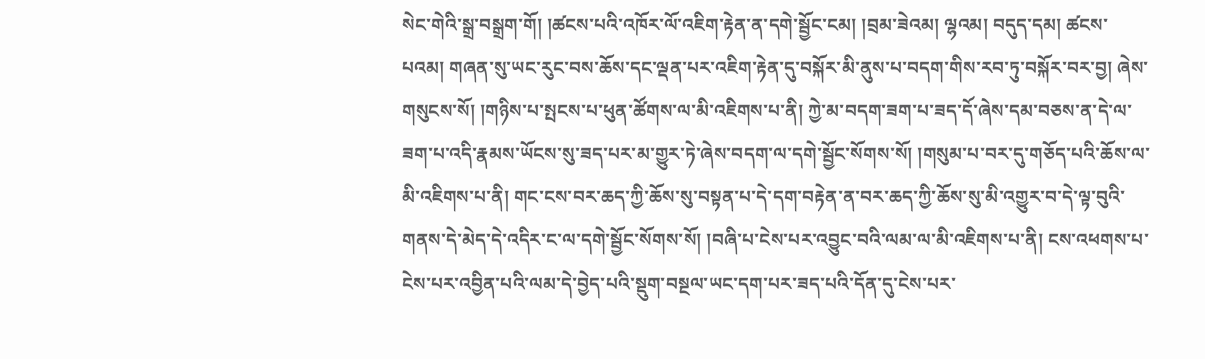སེང་གེའི་སྒྲ་བསྒྲག་གོ། །ཚངས་པའི་འཁོར་ལོ་འཇིག་རྟེན་ན་དགེ་སྦྱོང་ངམ། །བྲམ་ཟེའམ། ལྷའམ། བདུད་དམ། ཚངས་པའམ། གཞན་སུ་ཡང་རུང་བས་ཆོས་དང་ལྡན་པར་འཇིག་རྟེན་དུ་བསྐོར་མི་ནུས་པ་བདག་གིས་རབ་ཏུ་བསྐོར་བར་བྱ། ཞེས་གསུངས་སོ། །གཉིས་པ་སྤངས་པ་ཕུན་ཚོགས་ལ་མི་འཇིགས་པ་ནི། ཀྱེ་མ་བདག་ཟག་པ་ཟད་དོ་ཞེས་དམ་བཅས་ན་དེ་ལ་ཟག་པ་འདི་རྣམས་ཡོངས་སུ་ཟད་པར་མ་གྱུར་ཏེ་ཞེས་བདག་ལ་དགེ་སྦྱོང་སོགས་སོ། །གསུམ་པ་བར་དུ་གཅོད་པའི་ཆོས་ལ་མི་འཇིགས་པ་ནི། གང་ངས་བར་ཆད་ཀྱི་ཆོས་སུ་བསྟན་པ་དེ་དག་བརྟེན་ན་བར་ཆད་ཀྱི་ཆོས་སུ་མི་འགྱུར་བ་དེ་ལྟ་བུའི་
གནས་དེ་མེད་དེ་འདིར་ང་ལ་དགེ་སྦྱོང་སོགས་སོ། །བཞི་པ་ངེས་པར་འབྱུང་བའི་ལམ་ལ་མི་འཇིགས་པ་ནི། ངས་འཕགས་པ་ངེས་པར་འབྱིན་པའི་ལམ་དེ་བྱེད་པའི་སྡུག་བསྔལ་ཡང་དག་པར་ཟད་པའི་དོན་དུ་ངེས་པར་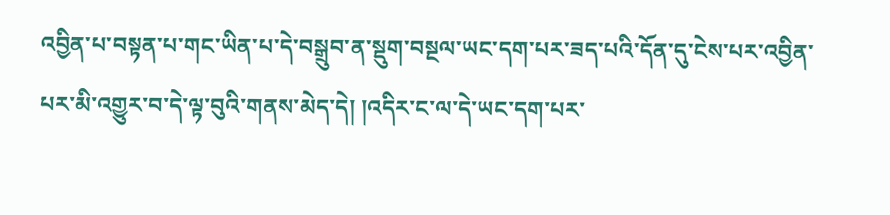འབྱིན་པ་བསྟན་པ་གང་ཡིན་པ་དེ་བསྒྲུབ་ན་སྡུག་བསྔལ་ཡང་དག་པར་ཟད་པའི་དོན་དུ་ངེས་པར་འབྱིན་པར་མི་འགྱུར་བ་དེ་ལྟ་བུའི་གནས་མེད་དེ། །འདིར་ང་ལ་དེ་ཡང་དག་པར་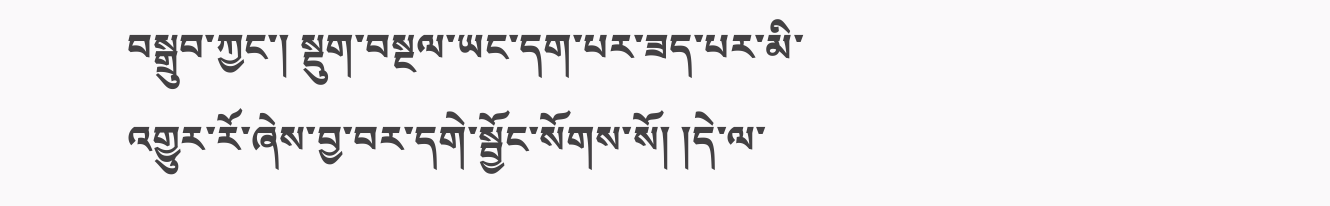བསྒྲུབ་ཀྱང་། སྡུག་བསྔལ་ཡང་དག་པར་ཟད་པར་མི་འགྱུར་རོ་ཞེས་བྱ་བར་དགེ་སྦྱོང་སོགས་སོ། །དེ་ལ་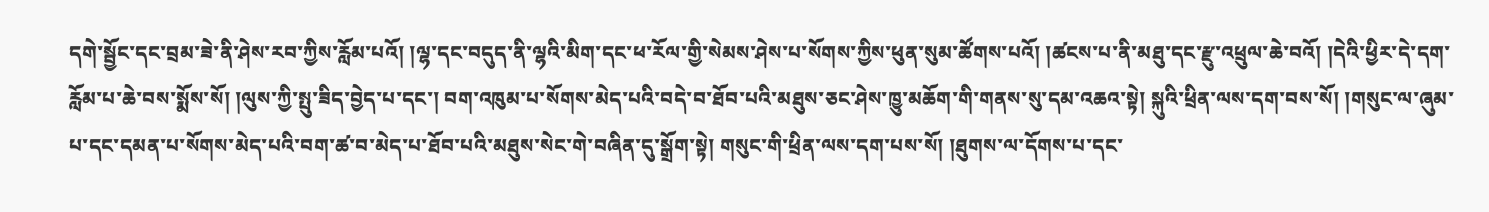དགེ་སྦྱོང་དང་བྲམ་ཟེ་ནི་ཤེས་རབ་ཀྱིས་རློམ་པའོ། །ལྷ་དང་བདུད་ནི་ལྷའི་མིག་དང་ཕ་རོལ་གྱི་སེམས་ཤེས་པ་སོགས་ཀྱིས་ཕུན་སུམ་ཚོགས་པའོ། །ཚངས་པ་ནི་མཐུ་དང་རྫུ་འཕྲུལ་ཆེ་བའོ། །དེའི་ཕྱིར་དེ་དག་རློམ་པ་ཆེ་བས་སྨོས་སོ། །ལུས་ཀྱི་སྤུ་ཟིད་བྱེད་པ་དང་། བག་འཁུམ་པ་སོགས་མེད་པའི་བདེ་བ་ཐོབ་པའི་མཐུས་ཅང་ཤེས་ཁྱུ་མཆོག་གི་གནས་སུ་དམ་འཆའ་སྟེ། སྐུའི་ཕྲིན་ལས་དག་བས་སོ། །གསུང་ལ་ཞུམ་པ་དང་དམན་པ་སོགས་མེད་པའི་བག་ཚ་བ་མེད་པ་ཐོབ་པའི་མཐུས་སེང་གེ་བཞིན་དུ་སྒྲོག་སྟེ། གསུང་གི་ཕྲིན་ལས་དག་པས་སོ། །ཐུགས་ལ་དོགས་པ་དང་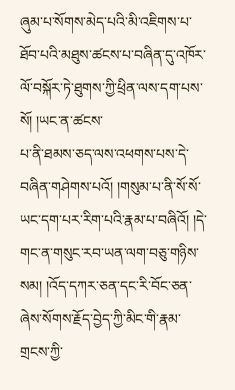ཞུམ་པ་སོགས་མེད་པའི་མི་འཇིགས་པ་ཐོབ་པའི་མཐུས་ཚངས་པ་བཞིན་དུ་འཁོར་ལོ་བསྐོར་ཏེ་ཐུགས་ཀྱི་ཕྲིན་ལས་དག་པས་སོ། །ཡང་ན་ཚངས་
པ་ནི་ཐམས་ཅད་ལས་འཕགས་པས་དེ་བཞིན་གཤེགས་པའོ། །གསུམ་པ་ནི་སོ་སོ་ཡང་དག་པར་རིག་པའི་རྣམ་པ་བཞིའོ། །དེ་གང་ན་གསུང་རབ་ཡན་ལག་བཅུ་གཉིས་སམ། །འོད་དཀར་ཅན་དང་རི་བོང་ཅན་ཞེས་སོགས་རྗོད་བྱེད་ཀྱི་མིང་གི་རྣམ་གྲངས་ཀྱི་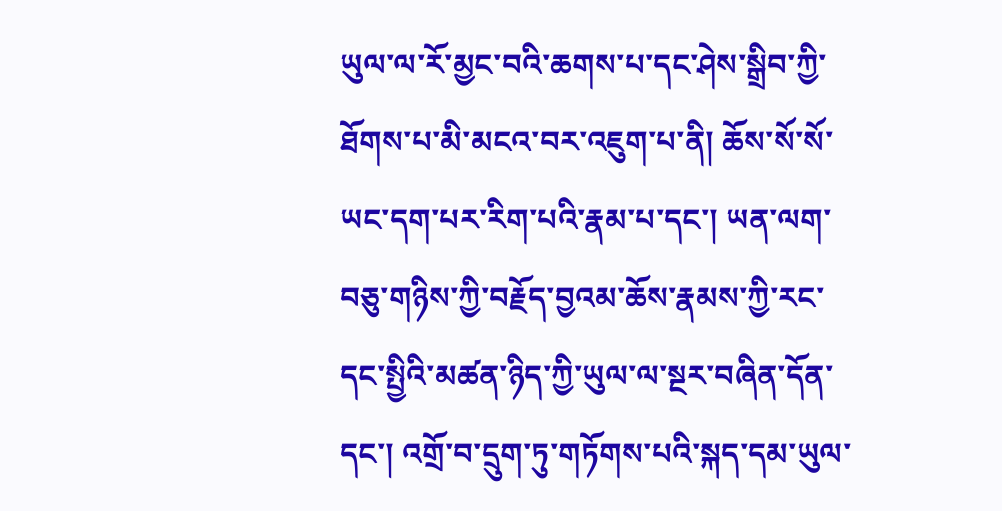ཡུལ་ལ་རོ་མྱང་བའི་ཆགས་པ་དང་ཤེས་སྒྲིབ་ཀྱི་ཐོགས་པ་མི་མངའ་བར་འཇུག་པ་ནི། ཆོས་སོ་སོ་ཡང་དག་པར་རིག་པའི་རྣམ་པ་དང་། ཡན་ལག་བཅུ་གཉིས་ཀྱི་བརྗོད་བྱའམ་ཆོས་རྣམས་ཀྱི་རང་དང་སྤྱིའི་མཚན་ཉིད་ཀྱི་ཡུལ་ལ་སྔར་བཞིན་དོན་དང་། འགྲོ་བ་དྲུག་ཏུ་གཏོགས་པའི་སྐད་དམ་ཡུལ་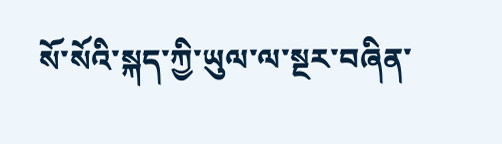སོ་སོའི་སྐད་ཀྱི་ཡུལ་ལ་སྔར་བཞིན་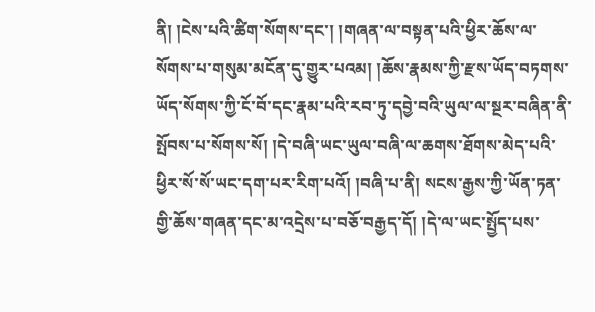ནི། །ངེས་པའི་ཚིག་སོགས་དང་། །གཞན་ལ་བསྟན་པའི་ཕྱིར་ཆོས་ལ་སོགས་པ་གསུམ་མངོན་དུ་གྱུར་པའམ། །ཆོས་རྣམས་ཀྱི་རྫས་ཡོད་བཏགས་ཡོད་སོགས་ཀྱི་ངོ་བོ་དང་རྣམ་པའི་རབ་ཏུ་དབྱེ་བའི་ཡུལ་ལ་སྔར་བཞིན་ནི་སྤོབས་པ་སོགས་སོ། །དེ་བཞི་ཡང་ཡུལ་བཞི་ལ་ཆགས་ཐོགས་མེད་པའི་ཕྱིར་སོ་སོ་ཡང་དག་པར་རིག་པའོ། །བཞི་པ་ནི། སངས་རྒྱས་ཀྱི་ཡོན་ཏན་གྱི་ཆོས་གཞན་དང་མ་འདྲེས་པ་བཅོ་བརྒྱད་དོ། །དེ་ལ་ཡང་སྤྱོད་པས་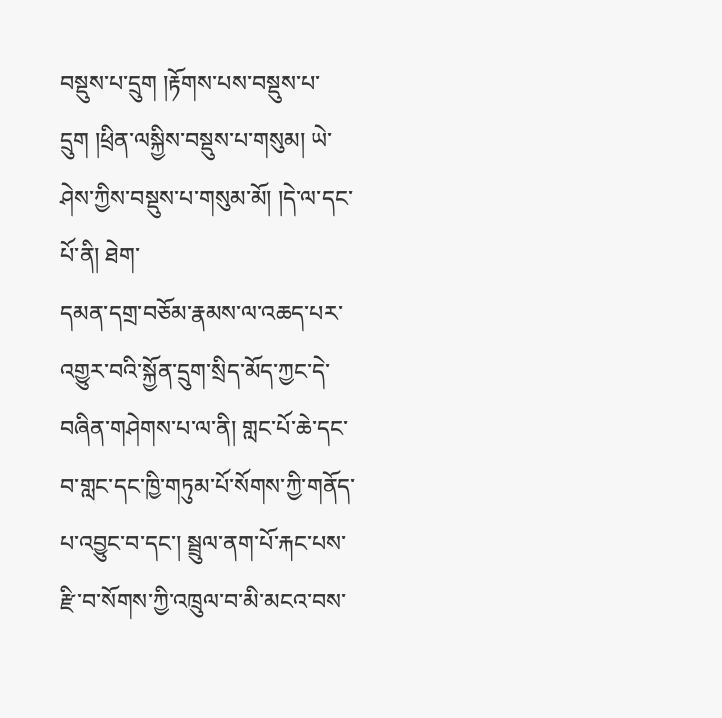བསྡུས་པ་དྲུག །རྟོགས་པས་བསྡུས་པ་དྲུག །ཕྲིན་ལསྐྱིས་བསྡུས་པ་གསུམ། ཡེ་ཤེས་ཀྱིས་བསྡུས་པ་གསུམ་མོ། །དེ་ལ་དང་པོ་ནི། ཐེག་
དམན་དགྲ་བཅོམ་རྣམས་ལ་འཆད་པར་འགྱུར་བའི་སྐྱོན་དྲུག་སྲིད་མོད་ཀྱང་དེ་བཞིན་གཤེགས་པ་ལ་ནི། གླང་པོ་ཆེ་དང་བ་གླང་དང་ཁྱི་གཏུམ་པོ་སོགས་ཀྱི་གནོད་པ་འབྱུང་བ་དང་། སྦྲུལ་ནག་པོ་རྐང་པས་རྫི་བ་སོགས་ཀྱི་འཁྲུལ་བ་མི་མངའ་བས་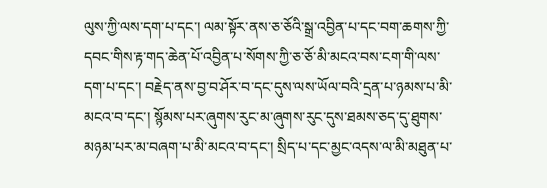ལུས་ཀྱི་ལས་དག་པ་དང་། ལམ་སྟོར་ནས་ཅ་ཅོའི་སྒྲ་འབྱིན་པ་དང་བག་ཆགས་ཀྱི་དབང་གིས་རྟ་གད་ཆེན་པོ་འབྱིན་པ་སོགས་ཀྱི་ཅ་ཅོ་མི་མངའ་བས་ངག་གི་ལས་དག་པ་དང་། བརྗེད་ནས་བྱ་བ་ཤོར་བ་དང་དུས་ལས་ཡོལ་བའི་དྲན་པ་ཉམས་པ་མི་མངའ་བ་དང་། སྙོམས་པར་ཞུགས་རུང་མ་ཞུགས་རུང་དུས་ཐམས་ཅད་དུ་ཐུགས་མཉམ་པར་མ་བཞག་པ་མི་མངའ་བ་དང་། སྲིད་པ་དང་མྱང་འདས་ལ་མི་མཐུན་པ་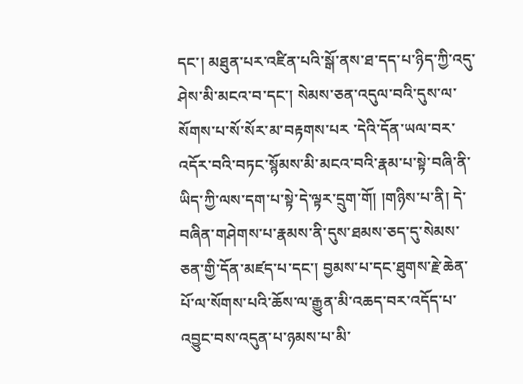དང་། མཐུན་པར་འཛིན་པའི་སྒོ་ནས་ཐ་དད་པ་ཉིད་ཀྱི་འདུ་ཤེས་མི་མངའ་བ་དང་། སེམས་ཅན་འདུལ་བའི་དུས་ལ་སོགས་པ་སོ་སོར་མ་བརྟགས་པར ་དེའི་དོན་ཡལ་བར་འདོར་བའི་བཏང་སྙོམས་མི་མངའ་བའི་རྣམ་པ་སྟེ་བཞི་ནི་ཡིད་ཀྱི་ལས་དག་པ་སྟེ་དེ་ལྟར་དྲུག་གོ། །གཉིས་པ་ནི། དེ་བཞིན་གཤེགས་པ་རྣམས་ནི་དུས་ཐམས་ཅད་དུ་སེམས་ཅན་གྱི་དོན་མཛད་པ་དང་། བྱམས་པ་དང་ཐུགས་རྗེ་ཆེན་པོ་ལ་སོགས་པའི་ཆོས་ལ་རྒྱུན་མི་འཆད་བར་འདོད་པ་འབྱུང་བས་འདུན་པ་ཉམས་པ་མི་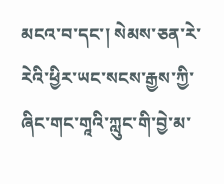མངའ་བ་དང་། སེམས་ཅན་རེ་རེའི་ཕྱིར་ཡང་སངས་རྒྱས་ཀྱི་ཞིང་གང་གཱའི་ཀླུང་གི་བྱེ་མ་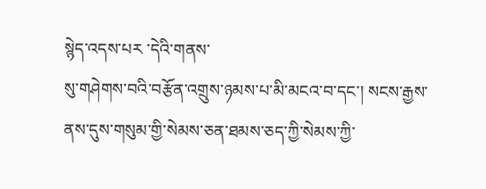སྙེད་འདས་པར ་དེའི་གནས་
སུ་གཤེགས་བའི་བརྩོན་འགྲུས་ཉམས་པ་མི་མངའ་བ་དང་། སངས་རྒྱས་ནས་དུས་གསུམ་གྱི་སེམས་ཅན་ཐམས་ཅད་ཀྱི་སེམས་ཀྱི་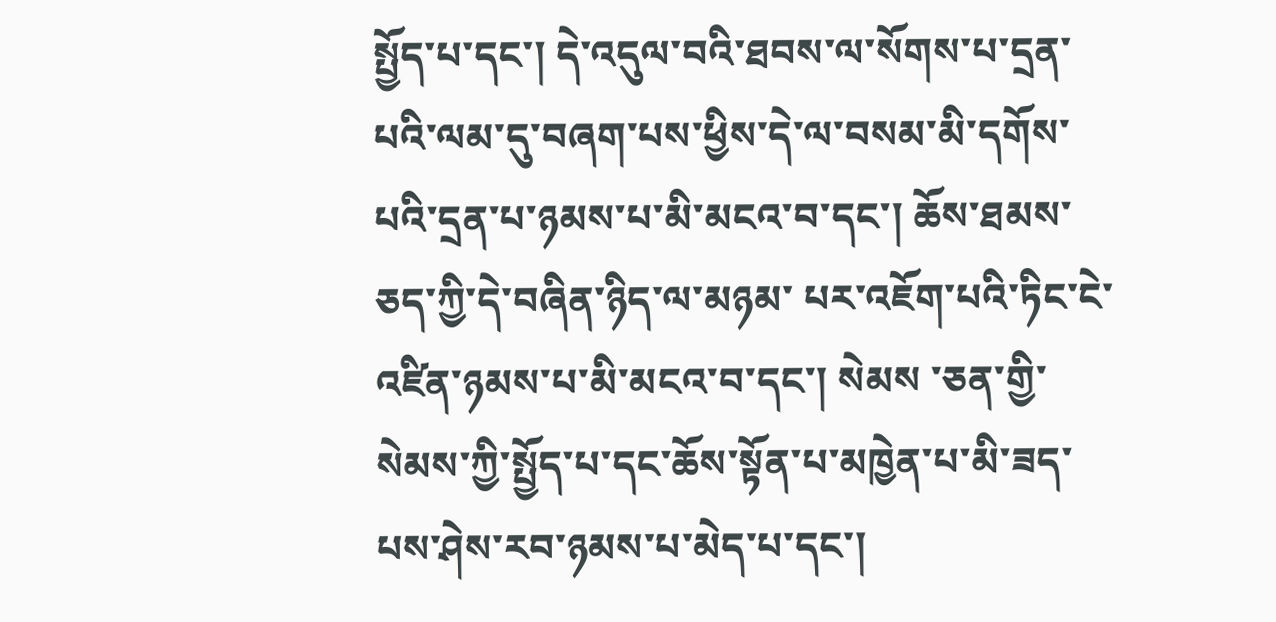སྤྱོད་པ་དང་། དེ་འདུལ་བའི་ཐབས་ལ་སོགས་པ་དྲན་པའི་ལམ་དུ་བཞག་པས་ཕྱིས་དེ་ལ་བསམ་མི་དགོས་པའི་དྲན་པ་ཉམས་པ་མི་མངའ་བ་དང་། ཆོས་ཐམས་ཅད་ཀྱི་དེ་བཞིན་ཉིད་ལ་མཉམ་ པར་འཇོག་པའི་ཏིང་ངེ་འཛིན་ཉམས་པ་མི་མངའ་བ་དང་། སེམས ་ཅན་གྱི་སེམས་ཀྱི་སྤྱོད་པ་དང་ཆོས་སྟོན་པ་མཁྱེན་པ་མི་ཟད་པས་ཤེས་རབ་ཉམས་པ་མེད་པ་དང་།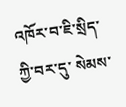འཁོར་བ་ཇི་སྲིད་ཀྱི་བར་དུ་ སེམས་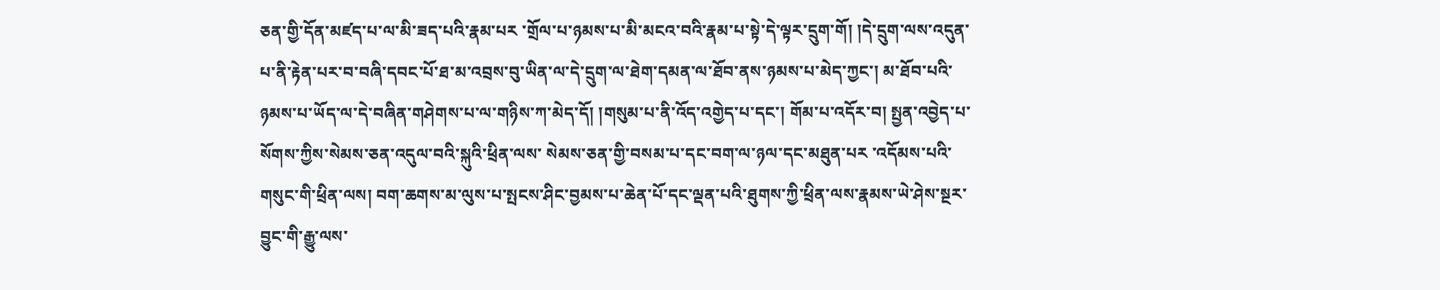ཅན་གྱི་དོན་མཛད་པ་ལ་མི་ཟད་པའི་རྣམ་པར ་གྲོལ་པ་ཉམས་པ་མི་མངའ་བའི་རྣམ་པ་སྟེ་དེ་ལྟར་དྲུག་གོ། །དེ་དྲུག་ལས་འདུན་པ་ནི་རྟེན་པར་བ་བཞི་དབང་པོ་ཐ་མ་འབྲས་བུ་ཡིན་ལ་དེ་དྲུག་ལ་ཐེག་དམན་ལ་ཐོབ་ནས་ཉམས་པ་མེད་ཀྱང་། མ་ཐོབ་པའི་ཉམས་པ་ཡོད་ལ་དེ་བཞིན་གཤེགས་པ་ལ་གཉིས་ཀ་མེད་དོ། །གསུམ་པ་ནི་འོད་འགྱེད་པ་དང་། གོམ་པ་འདོར་བ། སྤྱན་འབྱེད་པ་སོགས་ཀྱིས་སེམས་ཅན་འདུལ་བའི་སྐུའི་ཕྲིན་ལས་ སེམས་ཅན་གྱི་བསམ་པ་དང་བག་ལ་ཉལ་དང་མཐུན་པར ་འདོམས་པའི་གསུང་གི་ཕྲིན་ལས། བག་ཆགས་མ་ལུས་པ་སྤངས་ཤིང་བྱམས་པ་ཆེན་པོ་དང་ལྡན་པའི་ཐུགས་ཀྱི་ཕྲིན་ལས་རྣམས་ཡེ་ཤེས་སྔར་བྱུང་གི་རྒྱུ་ལས་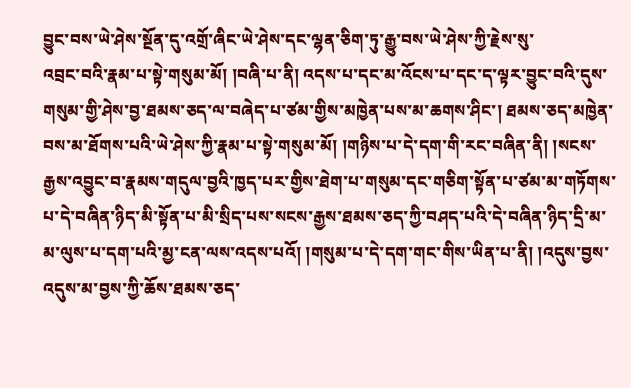བྱུང་བས་ཡེ་ཤེས་སྔོན་དུ་འགྲོ་ཞིང་ཡེ་ཤེས་དང་ལྷན་ཅིག་ཏུ་རྒྱུ་བས་ཡེ་ཤེས་ཀྱི་རྗེས་སུ་
འབྲང་བའི་རྣམ་པ་སྟེ་གསུམ་མོ། །བཞི་པ་ནི། འདས་པ་དང་མ་འོངས་པ་དང་ད་ལྟར་བྱུང་བའི་དུས་གསུམ་གྱི་ཤེས་བྱ་ཐམས་ཅད་ལ་བཞེད་པ་ཙམ་གྱིས་མཁྱེན་པས་མ་ཆགས་ཤིང་། ཐམས་ཅད་མཁྱེན་བས་མ་ཐོགས་པའི་ཡེ་ཤེས་ཀྱི་རྣམ་པ་སྟེ་གསུམ་མོ། །གཉིས་པ་དེ་དག་གི་རང་བཞིན་ནི། །སངས་རྒྱས་འབྱུང་བ་རྣམས་གདུལ་བྱའི་ཁྱད་པར་གྱིས་ཐེག་པ་གསུམ་དང་གཅིག་སྟོན་པ་ཙམ་མ་གཏོགས་པ་དེ་བཞིན་ཉིད་མི་སྟོན་པ་མི་སྲིད་པས་སངས་རྒྱས་ཐམས་ཅད་ཀྱི་བཤད་པའི་དེ་བཞིན་ཉིད་དྲི་མ་མ་ལུས་པ་དག་པའི་མྱ་ངན་ལས་འདས་པའོ། །གསུམ་པ་དེ་དག་གང་གིས་ཡིན་པ་ནི། །འདུས་བྱས་འདུས་མ་བྱས་ཀྱི་ཆོས་ཐམས་ཅད་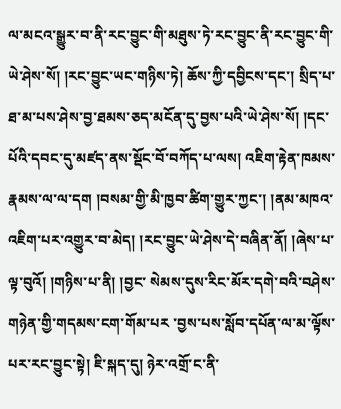ལ་མངའ་སྒྱུར་བ་ནི་རང་བྱུང་གི་མཐུས་ཏེ་རང་བྱུང་ནི་རང་བྱུང་གི་ཡེ་ཤེས་སོ། །རང་བྱུང་ཡང་གཉིས་ཏེ། ཆོས་ཀྱི་དབྱིངས་དང་། སྲིད་པ་ཐ་མ་པས་ཤེས་བྱ་ཐམས་ཅད་མངོན་དུ་བྱས་པའི་ཡེ་ཤེས་སོ། །དང་པོའི་དབང་དུ་མཛད་ནས་སྡོང་བོ་བཀོད་པ་ལས། འཇིག་རྟེན་ཁམས་རྣམས་ལ་ལ་དག །བསམ་གྱི་མི་ཁྱབ་ཚིག་གྱུར་ཀྱང་། །ནམ་མཁའ་འཇིག་པར་འགྱུར་བ་མེད། །རང་བྱུང་ཡེ་ཤེས་དེ་བཞིན་ནོ། །ཞེས་པ་ལྟ་བུའོ། །གཉིས་པ་ནི། །བྱང་ སེམས་དུས་རིང་མོར་དགེ་བའི་བཤེས་གཉེན་གྱི་གདམས་ངག་གོམ་པར ་བྱས་པས་སློབ་དཔོན་ལ་མ་ལྟོས་པར་རང་བྱུང་སྟེ། ཇི་སྐད་དུ། ཉེར་འགྲོ་ང་ནི་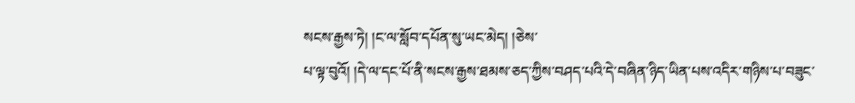སངས་རྒྱས་ཏེ། །ང་ལ་སློབ་དཔོན་སུ་ཡང་མེད། །ཅེས་
པ་ལྟ་བུའོ། །དེ་ལ་དང་པོ་ནི་སངས་རྒྱས་ཐམས་ཅད་ཀྱིས་བཤད་པའི་དེ་བཞིན་ཉིད་ཡིན་པས་འདིར་གཉིས་པ་བཟུང་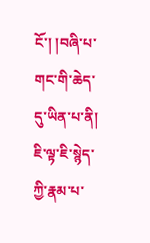ངོ་། །བཞི་པ་གང་གི་ཆེད་དུ་ཡིན་པ་ནི། ཇི་ལྟ་ཇི་སྙེད་ཀྱི་རྣམ་པ་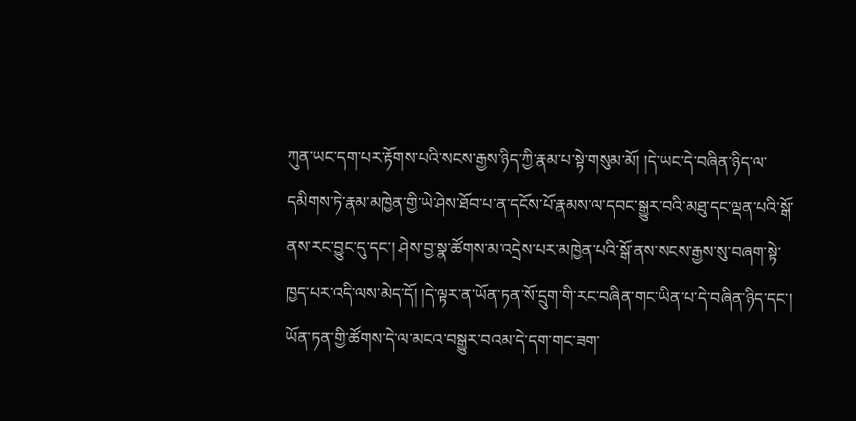ཀུན་ཡང་དག་པར་རྟོགས་པའི་སངས་རྒྱས་ཉིད་ཀྱི་རྣམ་པ་སྟེ་གསུམ་མོ། །དེ་ཡང་དེ་བཞིན་ཉིད་ལ་དམིགས་ཏེ་རྣམ་མཁྱེན་གྱི་ཡེ་ཤེས་ཐོབ་པ་ན་དངོས་པོ་རྣམས་ལ་དབང་སྒྱུར་བའི་མཐུ་དང་ལྡན་པའི་སྒོ་ནས་རང་བྱུང་དུ་དང་། ཤེས་བྱ་སྣ་ཚོགས་མ་འདྲེས་པར་མཁྱེན་པའི་སྒོ་ནས་སངས་རྒྱས་སུ་བཞག་སྟེ་ཁྱད་པར་འདི་ལས་མེད་དོ། །དེ་ལྟར་ན་ཡོན་ཏན་སོ་དྲུག་གི་རང་བཞིན་གང་ཡིན་པ་དེ་བཞིན་ཉིད་དང་། ཡོན་ཏན་གྱི་ཚོགས་དེ་ལ་མངའ་བསྒྱུར་བའམ་དེ་དག་གང་ཟག་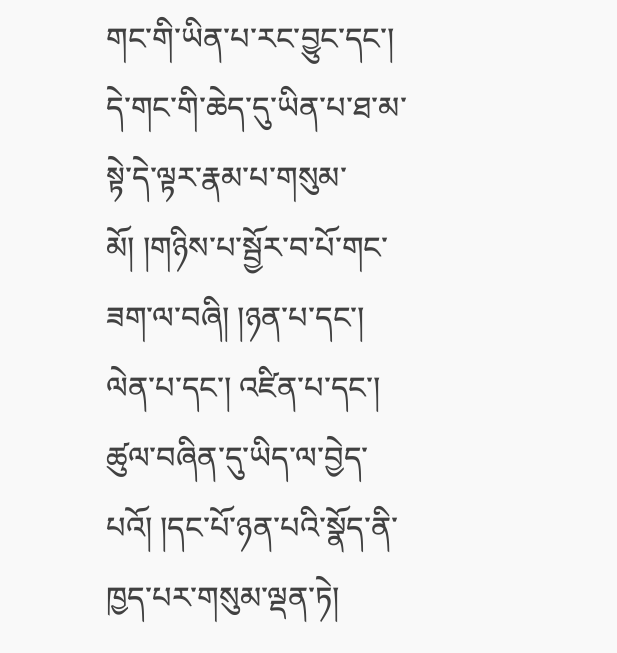གང་གི་ཡིན་པ་རང་བྱུང་དང་། དེ་གང་གི་ཆེད་དུ་ཡིན་པ་ཐ་མ་སྟེ་དེ་ལྟར་རྣམ་པ་གསུམ་མོ། །གཉིས་པ་སྦྱོར་བ་པོ་གང་ཟག་ལ་བཞི། །ཉན་པ་དང་། ལེན་པ་དང་། འཛིན་པ་དང་། ཚུལ་བཞིན་དུ་ཡིད་ལ་བྱེད་པའོ། །དང་པོ་ཉན་པའི་སྣོད་ནི་ཁྱད་པར་གསུམ་ལྡན་ཏེ།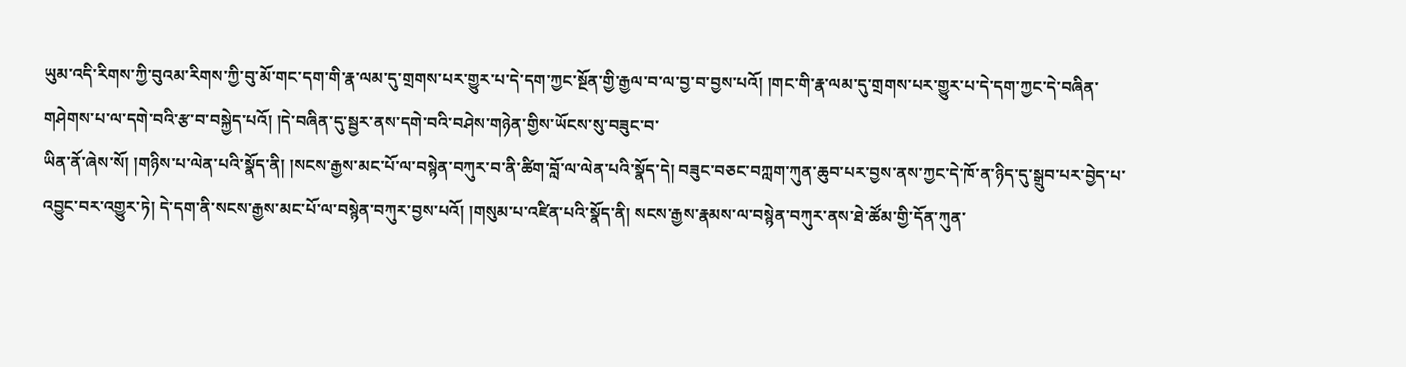ཡུམ་འདི་རིགས་ཀྱི་བུའམ་རིགས་ཀྱི་བུ་མོ་གང་དག་གི་རྣ་ལམ་དུ་གྲགས་པར་གྱུར་པ་དེ་དག་ཀྱང་སྔོན་གྱི་རྒྱལ་བ་ལ་བྱ་བ་བྱས་པའོ། །གང་གི་རྣ་ལམ་དུ་གྲགས་པར་གྱུར་པ་དེ་དག་ཀྱང་དེ་བཞིན་གཤེགས་པ་ལ་དགེ་བའི་རྩ་བ་བསྐྱེད་པའོ། །དེ་བཞིན་དུ་སྦྱར་ནས་དགེ་བའི་བཤེས་གཉེན་གྱིས་ཡོངས་སུ་བཟུང་བ་
ཡིན་ནོ་ཞེས་སོ། །གཉིས་པ་ལེན་པའི་སྣོད་ནི། །སངས་རྒྱས་མང་པོ་ལ་བསྙེན་བཀུར་བ་ནི་ཚིག་བློ་ལ་ལེན་པའི་སྣོད་དེ། བཟུང་བཅང་བཀླག་ཀུན་ཆུབ་པར་བྱས་ནས་ཀྱང་དེ་ཁོ་ན་ཉིད་དུ་སྒྲུབ་པར་བྱེད་པ་འབྱུང་བར་འགྱུར་ཏེ། དེ་དག་ནི་སངས་རྒྱས་མང་པོ་ལ་བསྙེན་བཀུར་བྱས་པའོ། །གསུམ་པ་འཛིན་པའི་སྣོད་ནི། སངས་རྒྱས་རྣམས་ལ་བསྙེན་བཀུར་ནས་ཐེ་ཚོམ་གྱི་དོན་ཀུན་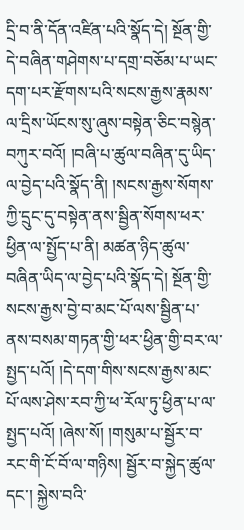དྲི་བ་ནི་དོན་འཛིན་པའི་སྣོད་དེ། སྔོན་གྱི་དེ་བཞིན་གཤེགས་པ་དགྲ་བཅོམ་པ་ཡང་དག་པར་རྫོགས་པའི་སངས་རྒྱས་རྣམས་ལ་དྲིས་ཡོངས་སུ་ཞུས་བསྟེན་ཅིང་བསྙེན་བཀུར་བའོ། །བཞི་པ་ཚུལ་བཞིན་དུ་ཡིད་ལ་བྱེད་པའི་སྣོད་ནི། །སངས་རྒྱས་སོགས་ཀྱི་དྲུང་དུ་བསྟེན་ནས་སྦྱིན་སོགས་ཕར་ཕྱིན་ལ་སྤྱོད་པ་ནི། མཚན་ཉིད་ཚུལ་བཞིན་ཡིད་ལ་བྱེད་པའི་སྣོད་དེ། སྔོན་གྱི་སངས་རྒྱས་བྱེ་བ་མང་པོ་ལས་སྦྱིན་པ་ནས་བསམ་གཏན་གྱི་ཕར་ཕྱིན་གྱི་བར་ལ་སྤྱད་པའོ། །དེ་དག་གིས་སངས་རྒྱས་མང་པོ་ལས་ཤེས་རབ་ཀྱི་ཕ་རོལ་ཏུ་ཕྱིན་པ་ལ་སྤྱད་པའོ། །ཞེས་སོ། །གསུམ་པ་སྦྱོར་བ་རང་གི་ངོ་བོ་ལ་གཉིས། སྦྱོར་བ་སྐྱེད་ཚུལ་དང་། སྐྱེས་བའི་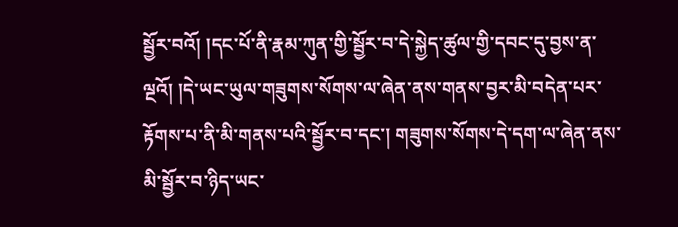སྦྱོར་བའོ། །དང་པོ་ནི་རྣམ་ཀུན་གྱི་སྦྱོར་བ་དེ་སྐྱེད་ཚུལ་གྱི་དབང་དུ་བྱས་ན་ལྔའོ། །དེ་ཡང་ཡུལ་གཟུགས་སོགས་ལ་ཞེན་ནས་གནས་བྱར་མི་བདེན་པར་རྟོགས་པ་ནི་མི་གནས་པའི་སྦྱོར་བ་དང་། གཟུགས་སོགས་དེ་དག་ལ་ཞེན་ནས་མི་སྦྱོར་བ་ཉིད་ཡང་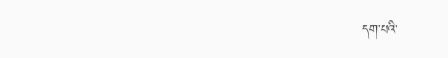དག་པའི་